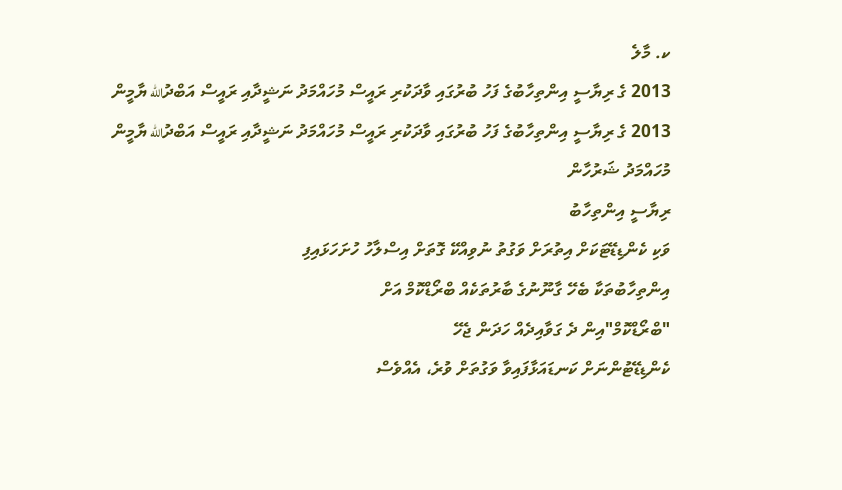ކ. މާލެ
2013 ގެ ރިޔާސީ އިންތިހާބުގެ ފަހު ބުރުގައި ވާދަކުރި ރައީސް މުހައްމަދު ނަޝީދާއި ރައީސް އަބްދުالله ޔާމީން
2013 ގެ ރިޔާސީ އިންތިހާބުގެ ފަހު ބުރުގައި ވާދަކުރި ރައީސް މުހައްމަދު ނަޝީދާއި ރައީސް އަބްދުالله ޔާމީން
މުހައްމަދު ޝަރުހާން
ރިޔާސީ އިންތިހާބު
ވަކި ކެންޑިޑޭޓަކަށް އިތުރަށް ވަގުތު ނުވިއްކޭ ގޮތަށް އިސްލާހު ހުށަހަޅައިފި
އިންތިހާބުތަކާ ބެހޭ ގާނޫނުގެ ބާރުތަކެއް ބްރޯޑްކޮމް އަށް
"ބްރޯޑްކޮމް"އިން ދެ ގަވާއިދެއް ހަދަން ޖެހޭ
ކެންޑިޑޭޓުންނަށް ކަނޑައަޅާފައިވާ ވަގުތަށް ވުރެ، އެއްވެސް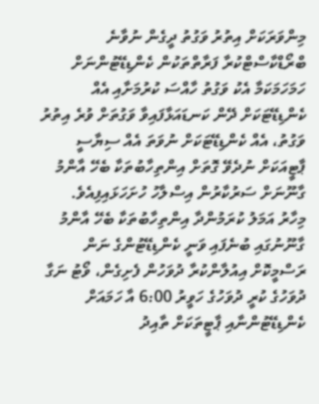މިންވަރަކަށް އިތުރު ވަގުތު ދީގެން ނުވާނެ
ބްރޯޑްކާސްޓްކުރާ ފަރާތްތަކުން ކެންޑިޑޭޓުންނަށް ހަމަހަމަކަމާ އެކު ވަގުތު ހާއްސަ ކުރުމަށާއި އެއް ކެންޑިޑޭޓަކަށް ދޭން ކަނޑައަޅާފައިވާ ވަގުތަށް ވުރެ އިތުރު ވަގުތު، އެއް ކެންޑިޑޭޓަކަށް ނުވަތަ އެއް ސިޔާސީ ޕާޓީއަކަށް ނުދެވޭ ގޮތަށް އިންތިހާބުތަކާ ބެހޭ އާންމު ގާނޫނަށް ސަރުކާރުން އިސްލާހު ހުށަހަޅައިފިއެވެ.
މިހާރު އަމަލު ކުރަމުންދާ އިންތިހާބުތަކާ ބެހޭ އާންމު ގާނޫނުގައި ބުނެފައި ވަނީ ކެންޑިޑޭޓުންގެ ނަން ރަސްމީކޮށް އިއުލާންކުރާ ދުވަހުން ފެށިގެން، ވޯޓު ނަގާ ދުވަހުގެ ކުރީ ދުވަހުގެ ހަވީރު 6:00 އާ ހަމައަށް ކެންޑިޑޭޓުންނާއި ޕާޓީތަކަށް ތާއިދު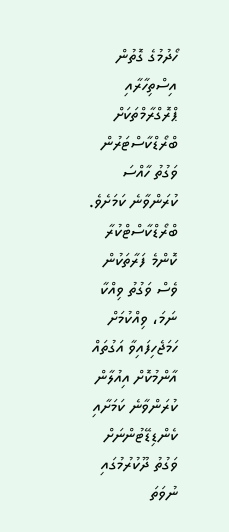ހޯދުމުގެ ގޮތުން އިސްތިހާރާއި ޕްރޮގްރާމްތަކަށް ބްރޯޑްކާސްޓަރުން ވަގުތު ހާއްސަ ކުރަންވާނެ ކަމަށެވެ.
ބްރޯޑްކާސްޓްކުރާ ކޮންމެ ފަރާތަކުން ވެސް ވަގުތު ވިއްކާ ނަމަ، ވިއްކުމަށް ހަމަޖެހިފައިވާ އަގުތައް އާންމުކޮށް އިއުލާން ކުރަންވާނެ ކަމަށާއި ކެންޑިޑޭޓުންނަށް ވަގުތު ދޫކުރުމުގައި ނުވަތަ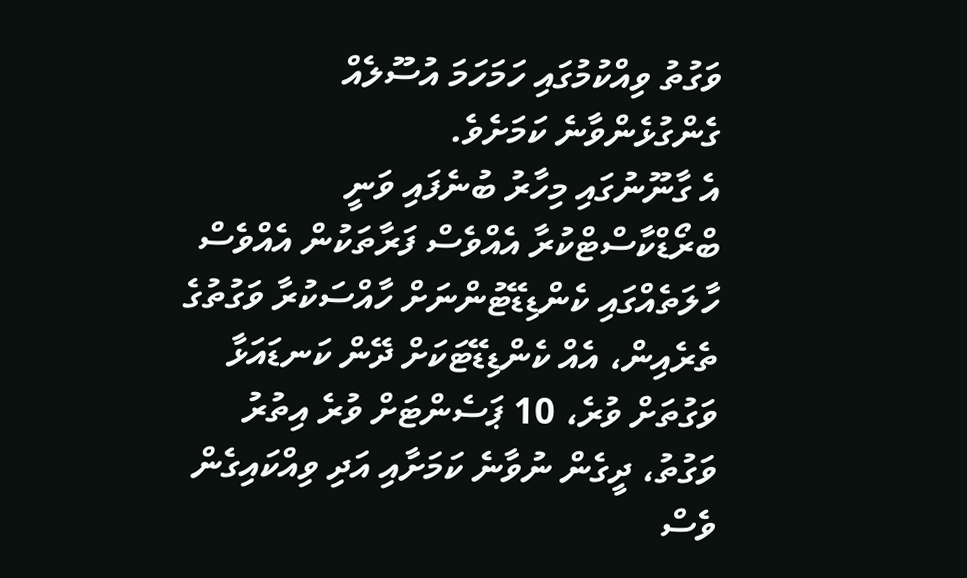ވަގުތު ވިއްކުމުގައި ހަމަހަމަ އުސޫލެއް ގެންގުޅެންވާނެ ކަމަށެވެ.
އެ ގާނޫނުގައި މިހާރު ބުނެފައި ވަނީ ބްރޯޑްކާސްޓްކުރާ އެއްވެސް ފަރާތަކުން އެއްވެސް ހާލަތެއްގައި ކެންޑިޑޭޓުންނަށް ހާއްސަކުރާ ވަގުތުގެ ތެރެއިން، އެއް ކެންޑިޑޭޓަކަށް ދޭން ކަނޑައަޅާ ވަގުތަށް ވުރެ، 10 ޕަސެންޓަށް ވުރެ އިތުރު ވަގުތު، ދީގެން ނުވާނެ ކަމަށާއި އަދި ވިއްކައިގެން ވެސް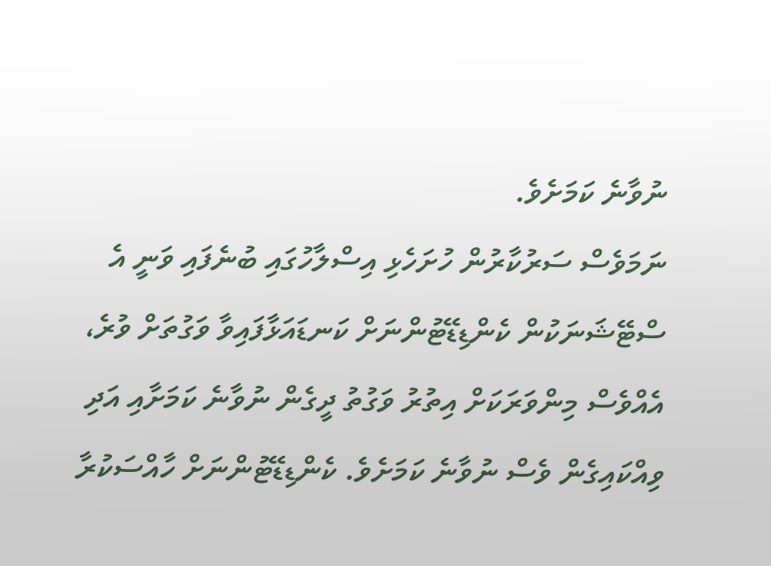ނުވާނެ ކަމަށެވެ.
ނަމަވެސް ސަރުކާރުން ހުށަހެޅި އިސްލާހުގައި ބުނެފައި ވަނީ އެ ސްޓޭޝަނަކުން ކެންޑިޑޭޓުންނަށް ކަނޑައަޅާފައިވާ ވަގުތަށް ވުރެ، އެއްވެސް މިންވަރަކަށް އިތުރު ވަގުތު ދީގެން ނުވާނެ ކަމަށާއި އަދި ވިއްކައިގެން ވެސް ނުވާނެ ކަމަށެވެ. ކެންޑިޑޭޓުންނަށް ހާއްސަކުރާ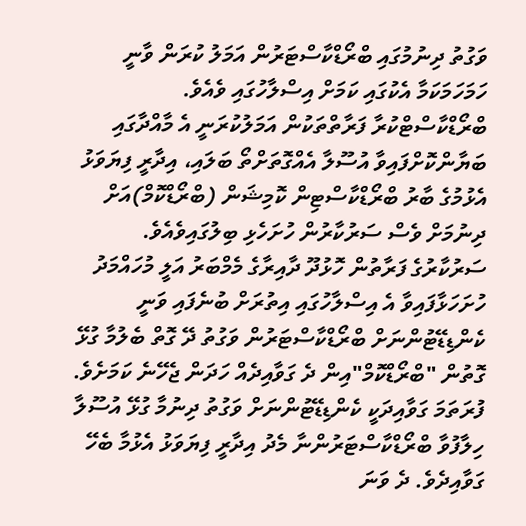ވަގުތު ދިނުމުގައި ބްރޯޑްކާސްޓަރުން އަމަލު ކުރަން ވާނީ ހަމަހަމަކަމާ އެކުގައި ކަމަށް އިސްލާހުގައި ވެއެވެ.
ބްރޯޑްކާސްޓްކުރާ ފަރާތްތަކުން އަމަލުކުރަނީ އެ މާއްދާގައި ބަޔާންކޮށްފައިވާ އުސޫލާ އެއްގޮތަށްތޯ ބަލައި، އިދާރީ ފިޔަވަޅު އެޅުމުގެ ބާރު ބްރޯޑްކާސްޓިން ކޮމިޝަން (ބްރޯޑްކޮމް)އަށް ދިނުމަށް ވެސް ސަރުކާރުން ހުށަހެޅި ބިލުގައިވެއެވެ.
ސަރުކާރުގެ ފަރާތުން ހޮޅުދޫ ދާއިރާގެ މެމްބަރު އަލީ މުހައްމަދު ހުށަހަޅާފައިވާ އެ އިސްލާހުގައި އިތުރަށް ބުނެފައި ވަނީ ކެންޑިޑޭޓުންނަށް ބްރޯޑްކާސްޓަރުން ވަގުތު ދޭ ގޮތް ބެލުމާ ގުޅޭ ގޮތުން "ބްރޯޑްކޮމް"އިން ދެ ގަވާއިދެއް ހަދަން ޖެހޭނެ ކަމަށެވެ.
ފުރަތަމަ ގަވާއިދަކީ ކެންޑިޑޭޓުންނަށް ވަގުތު ދިނުމާ ގުޅޭ އުސޫލާ ހިލާފުވާ ބްރޯޑްކާސްޓަރުންނާ މެދު އިދާރީ ފިޔަވަޅު އެޅުމާ ބެހޭ ގަވާއިދެވެ. ދެ ވަނަ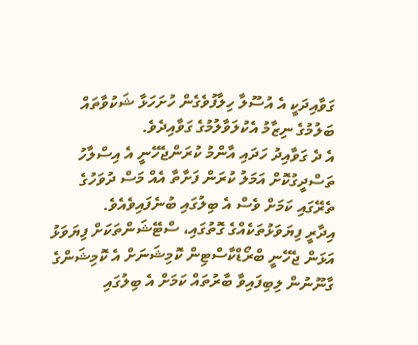ގަވާއިދަކީ އެ އުސޫލާ ހިލާފުވެގެން ހުށަހަޅާ ޝަކުވާތައް ބަލުމުގެ ނިޒާމު އެކުލަވާލުމުގެ ގަވާއިދެވެ.
އެ ދެ ގަވާއިދު ހަދައި އާންމު ކުރަންޖެހޭނީ އެ އިސްލާހު ތަސްދީގުކޮށް އަމަލު ކުރަން ފަށާތާ އެއް މަސް ދުވަހުގެ ތެރޭގައި ކަމަށް ވެސް އެ ބިލުގައި ބުނެފައިވެއެވެ.
އިދާރީ ފިޔަވަޅުތަކެއްގެ ގޮތުގައި، ސްޓޭޝަންތަކަށް ފިޔަވަޅު އަޅަން ޖެހޭނީ ބްރޯޑްކާސްޓިން ކޮމިޝަނަށް އެ ކޮމިޝަންގެ ގާނޫނުން ލިބިފައިވާ ބާރުތައް ކަމަށް އެ ބިލުގައި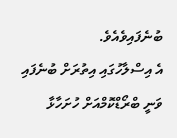ބުނެފައިވެއެވެ.
އެ އިސްލާހުގައި އިތުރަށް ބުނެފައި ވަނީ ބްރޯޑްކޮމްއަށް ހުށަހާޅާ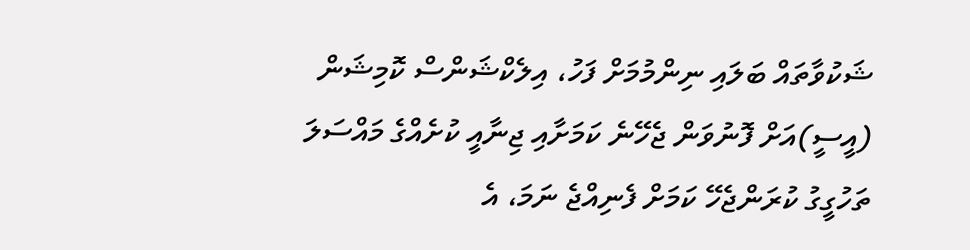ޝަކުވާތައް ބަލައި ނިންމުމަށް ފަހު، އިލެކްޝަންސް ކޮމިޝަން (އީސީ)އަށް ފޮނުވަން ޖެހޭނެ ކަމަށާއި ޖިނާއީ ކުށެއްގެ މައްސަލަ ތަހުގީގު ކުރަންޖެހޭ ކަމަށް ފެނިއްޖެ ނަމަ، އެ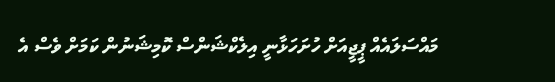މައްސަލައެއް ޕީޖީއަށް ހުށަހަޅާނީ އިލެކްޝަންސް ކޮމިޝަނުން ކަމަށް ވެސް އެ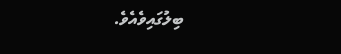ބިލުގައިވެއެވެ.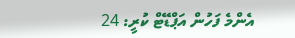އެންމެ ފަހުން އަޕްޑޭޓް ކުރީ: 24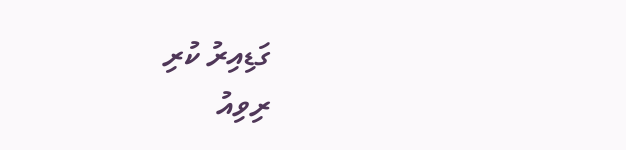ގަޑިއިރު ކުރި
ރިވިއު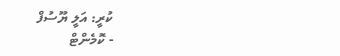ކުރީ: އަލީ ޔޫސުފް
- ކޮމެންޓް